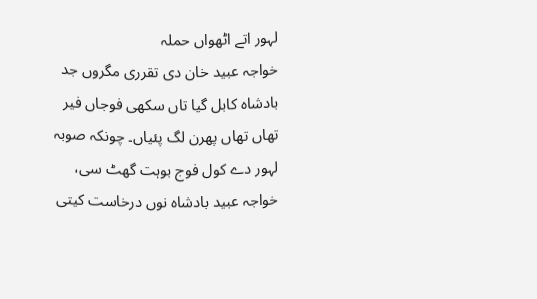لہور اتے اٹھواں حملہ
خواجہ عبید خان دی تقرری مگروں جد بادشاہ کابل گیا تاں سکھی فوجاں فیر تھاں تھاں پھرن لگ پئیاں۔ چونکہ صوبہ لہور دے کول فوج بوہت گھٹ سی، خواجہ عبید بادشاہ نوں درخاست کیتی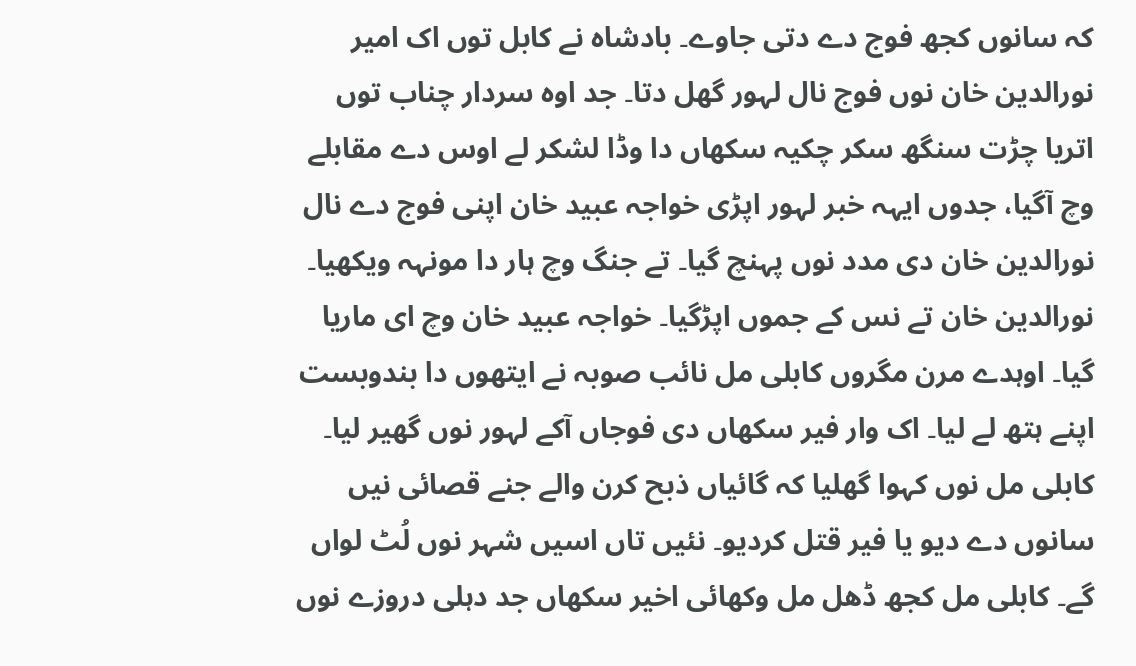کہ سانوں کجھ فوج دے دتی جاوے۔ بادشاہ نے کابل توں اک امیر نورالدین خان نوں فوج نال لہور گھل دتا۔ جد اوہ سردار چناب توں اتریا چڑت سنگھ سکر چکیہ سکھاں دا وڈا لشکر لے اوس دے مقابلے وچ آگیا، جدوں ایہہ خبر لہور اپڑی خواجہ عبید خان اپنی فوج دے نال نورالدین خان دی مدد نوں پہنچ گیا۔ تے جنگ وچ ہار دا مونہہ ویکھیا۔ نورالدین خان تے نس کے جموں اپڑگیا۔ خواجہ عبید خان وچ ای ماریا گیا۔ اوہدے مرن مگروں کابلی مل نائب صوبہ نے ایتھوں دا بندوبست اپنے ہتھ لے لیا۔ اک وار فیر سکھاں دی فوجاں آکے لہور نوں گھیر لیا۔ کابلی مل نوں کہوا گھلیا کہ گائیاں ذبح کرن والے جنے قصائی نیں سانوں دے دیو یا فیر قتل کردیو۔ نئیں تاں اسیں شہر نوں لُٹ لواں گے۔ کابلی مل کجھ ڈھل مل وکھائی اخیر سکھاں جد دہلی دروزے نوں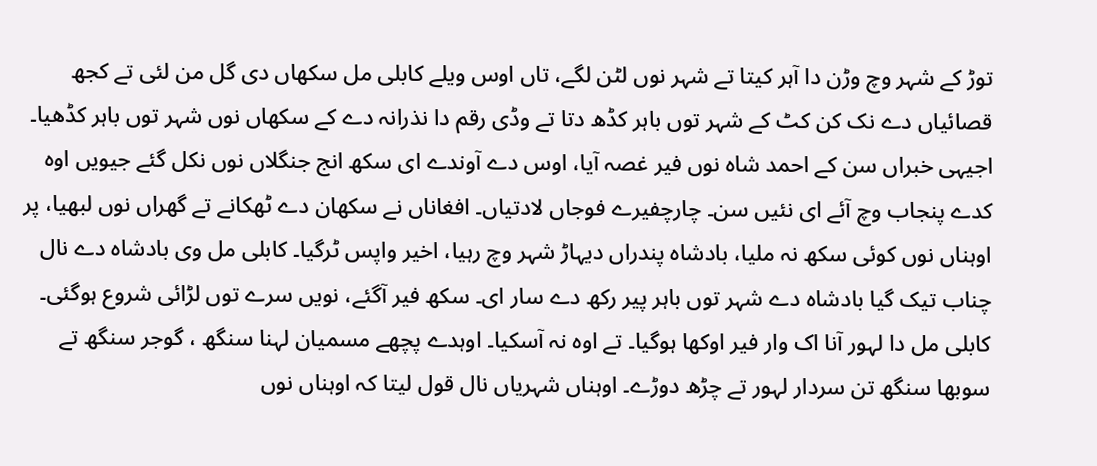توڑ کے شہر وچ وڑن دا آہر کیتا تے شہر نوں لٹن لگے، تاں اوس ویلے کابلی مل سکھاں دی گل من لئی تے کجھ قصائیاں دے نک کن کٹ کے شہر توں باہر کڈھ دتا تے وڈی رقم دا نذرانہ دے کے سکھاں نوں شہر توں باہر کڈھیا۔ اجیہی خبراں سن کے احمد شاہ نوں فیر غصہ آیا، اوس دے آوندے ای سکھ انج جنگلاں نوں نکل گئے جیویں اوہ کدے پنجاب وچ آئے ای نئیں سن۔ چارچفیرے فوجاں لادتیاں۔ افغاناں نے سکھان دے ٹھکانے تے گھراں نوں لبھیا، پر اوہناں نوں کوئی سکھ نہ ملیا، بادشاہ پندراں دیہاڑ شہر وچ رہیا، اخیر واپس ٹرگیا۔ کابلی مل وی بادشاہ دے نال چناب تیک گیا بادشاہ دے شہر توں باہر پیر رکھ دے سار ای۔ سکھ فیر آگئے، نویں سرے توں لڑائی شروع ہوگئی۔ کابلی مل دا لہور آنا اک وار فیر اوکھا ہوگیا۔ تے اوہ نہ آسکیا۔ اوہدے پچھے مسمیان لہنا سنگھ ، گوجر سنگھ تے سوبھا سنگھ تن سردار لہور تے چڑھ دوڑے۔ اوہناں شہریاں نال قول لیتا کہ اوہناں نوں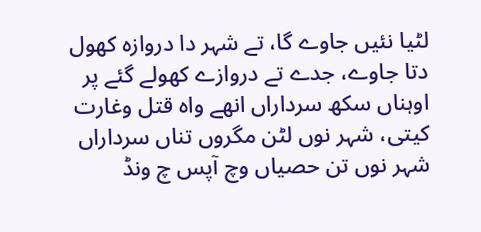لٹیا نئیں جاوے گا، تے شہر دا دروازہ کھول دتا جاوے، جدے تے دروازے کھولے گئے پر اوہناں سکھ سرداراں انھے واہ قتل وغارت کیتی، شہر نوں لٹن مگروں تناں سرداراں شہر نوں تن حصیاں وچ آپس چ ونڈ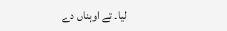لیا۔ تے اوہناں دے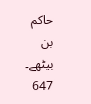حاکم بن بیٹھے۔
647